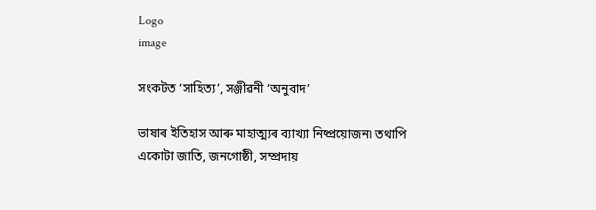Logo
image

সংকটত ‘সাহিত্য’, সঞ্জীৱনী ‘অনুবাদ’

ভাষাৰ ইতিহাস আৰু মাহাত্ম্যৰ ব্যাখ্যা নিষ্প্ৰয়োজন৷ তথাপি একোটা জাতি, জনগোষ্ঠী, সম্প্ৰদায়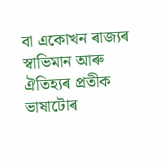বা একোখন ৰাজ্যৰ স্বাভিমান আৰু ঐতিহ্যৰ প্ৰতীক ভাষাটোৰ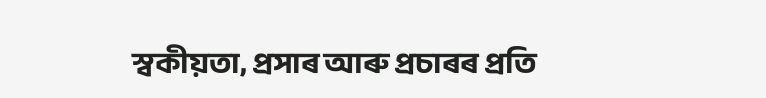স্বকীয়তা, প্ৰসাৰ আৰু প্ৰচাৰৰ প্ৰতি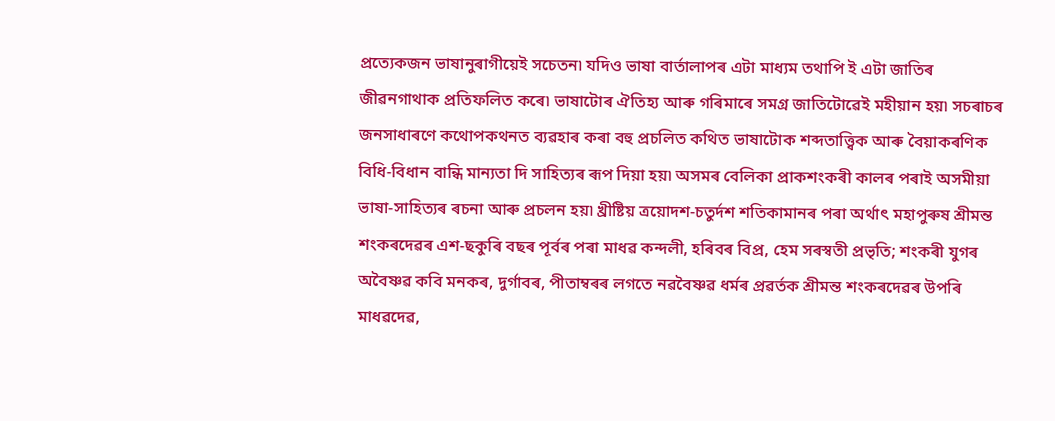প্ৰত্যেকজন ভাষানুৰাগীয়েই সচেতন৷ যদিও ভাষা বাৰ্তালাপৰ এটা মাধ্যম তথাপি ই এটা জাতিৰ জীৱনগাথাক প্ৰতিফলিত কৰে৷ ভাষাটোৰ ঐতিহ্য আৰু গৰিমাৰে সমগ্ৰ জাতিটোৱেই মহীয়ান হয়৷ সচৰাচৰ জনসাধাৰণে কথোপকথনত ব্যৱহাৰ কৰা বহু প্ৰচলিত কথিত ভাষাটোক শব্দতাত্ত্বিক আৰু বৈয়াকৰণিক বিধি-বিধান বান্ধি মান্যতা দি সাহিত্যৰ ৰূপ দিয়া হয়৷ অসমৰ বেলিকা প্ৰাকশংকৰী কালৰ পৰাই অসমীয়া ভাষা-সাহিত্যৰ ৰচনা আৰু প্ৰচলন হয়৷ খ্ৰীষ্টিয় ত্ৰয়োদশ-চতুৰ্দশ শতিকামানৰ পৰা অৰ্থাৎ মহাপুৰুষ শ্ৰীমন্ত শংকৰদেৱৰ এশ-ছকুৰি বছৰ পূৰ্বৰ পৰা মাধৱ কন্দলী, হৰিবৰ বিপ্ৰ, হেম সৰস্বতী প্ৰভৃতি; শংকৰী যুগৰ অবৈষ্ণৱ কবি মনকৰ, দুৰ্গাবৰ, পীতাম্বৰৰ লগতে নৱবৈষ্ণৱ ধৰ্মৰ প্ৰৱৰ্তক শ্ৰীমন্ত শংকৰদেৱৰ উপৰি মাধৱদেৱ,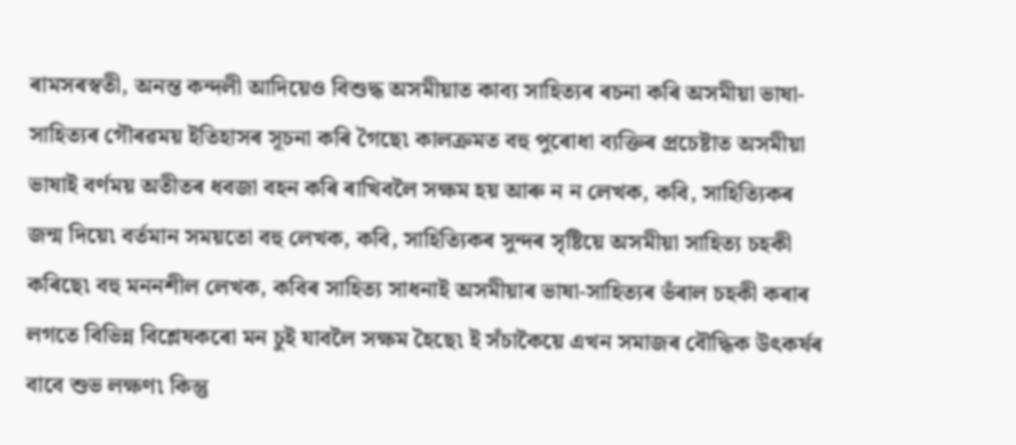ৰামসৰস্বতী, অনন্ত কন্দলী আদিয়েও বিশুদ্ধ অসমীয়াত কাব্য সাহিত্যৰ ৰচনা কৰি অসমীয়া ভাষা-সাহিত্যৰ গৌৰৱময় ইতিহাসৰ সূচনা কৰি গৈছে৷ কালক্ৰমত বহু পুৰোধা ব্যক্তিৰ প্ৰচেষ্টাত অসমীয়া ভাষাই বৰ্ণময় অতীতৰ ধবজা বহন কৰি ৰাখিবলৈ সক্ষম হয় আৰু ন ন লেখক, কবি, সাহিত্যিকৰ জন্ম দিয়ে৷ বৰ্তমান সময়তো বহু লেখক, কবি, সাহিত্যিকৰ সুন্দৰ সৃষ্টিয়ে অসমীয়া সাহিত্য চহকী কৰিছে৷ বহু মননশীল লেখক, কবিৰ সাহিত্য সাধনাই অসমীয়াৰ ভাষা-সাহিত্যৰ ভঁৰাল চহকী কৰাৰ লগতে বিভিন্ন বিশ্লেষকৰো মন চুই যাবলৈ সক্ষম হৈছে৷ ই সঁচাকৈয়ে এখন সমাজৰ বৌদ্ধিক উৎকৰ্ষৰ বাবে শুভ লক্ষণ৷ কিন্তু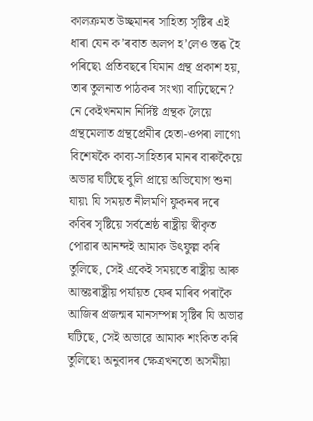কালক্ৰমত উচ্ছমানৰ সাহিত্য সৃষ্টিৰ এই ধাৰা যেন ক’ৰবাত অলপ হ’লেও স্তব্ধ হৈ পৰিছে৷ প্ৰতিবছৰে যিমান গ্ৰন্থ প্ৰকাশ হয়, তাৰ তুলনাত পাঠকৰ সংখ্যা বাঢ়িছেনে? নে কেইখনমান নিৰ্দিষ্ট গ্ৰন্থক লৈয়ে গ্ৰন্থমেলাত গ্ৰন্থপ্ৰেমীৰ হেতা-ওপৰা লাগে৷ বিশেষকৈ কাব্য-সাহিত্যৰ মানৰ বাৰুকৈয়ে অভাৱ ঘটিছে বুলি প্ৰায়ে অভিযোগ শুনা যায়৷ যি সময়ত নীলমণি ফুকনৰ দৰে কবিৰ সৃষ্টিয়ে সৰ্বশ্ৰেষ্ঠ ৰাষ্ট্ৰীয় স্বীকৃত পোৱাৰ আনন্দই আমাক উৎফুল্ল কৰি তুলিছে, সেই একেই সময়তে ৰাষ্ট্ৰীয় আৰু আন্তঃৰাষ্ট্ৰীয় পৰ্যায়ত ফেৰ মাৰিব পৰাকৈ আজিৰ প্ৰজন্মৰ মানসম্পন্ন সৃষ্টিৰ যি অভাৱ ঘটিছে, সেই অভাৱে আমাক শংকিত কৰি তুলিছে৷ অনুবাদৰ ক্ষেত্ৰখনতো অসমীয়া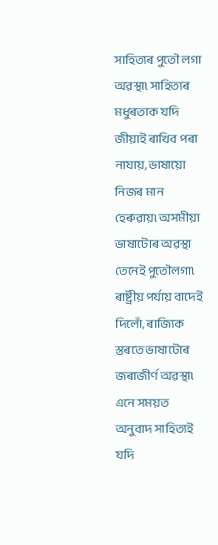সাহিত্যৰ পুতৌ লগা অৱস্থা৷ সাহিত্যৰ মধুৰতাক যদি জীয়াই ৰাখিব পৰা নাযায়, ভাষায়ো নিজৰ মান হেৰুৱায়৷ অসমীয়া ভাষাটোৰ অৱস্থা তেনেই পুতৌলগা৷ ৰাষ্ট্ৰীয় পৰ্যায় বাদেই দিলোঁ, ৰাজ্যিক স্তৰতে ভাষাটোৰ জৰাজীৰ্ণ অৱস্থা৷ এনে সময়ত অনুবাদ সাহিত্যই যদি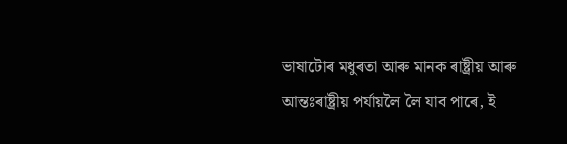ভাষাটোৰ মধুৰতা আৰু মানক ৰাষ্ট্ৰীয় আৰু আন্তঃৰাষ্ট্ৰীয় পৰ্যায়লৈ লৈ যাব পাৰে, ই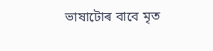ভাষাটোৰ বাবে মৃত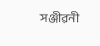সঞ্জীৱনী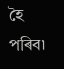হৈ পৰিব৷